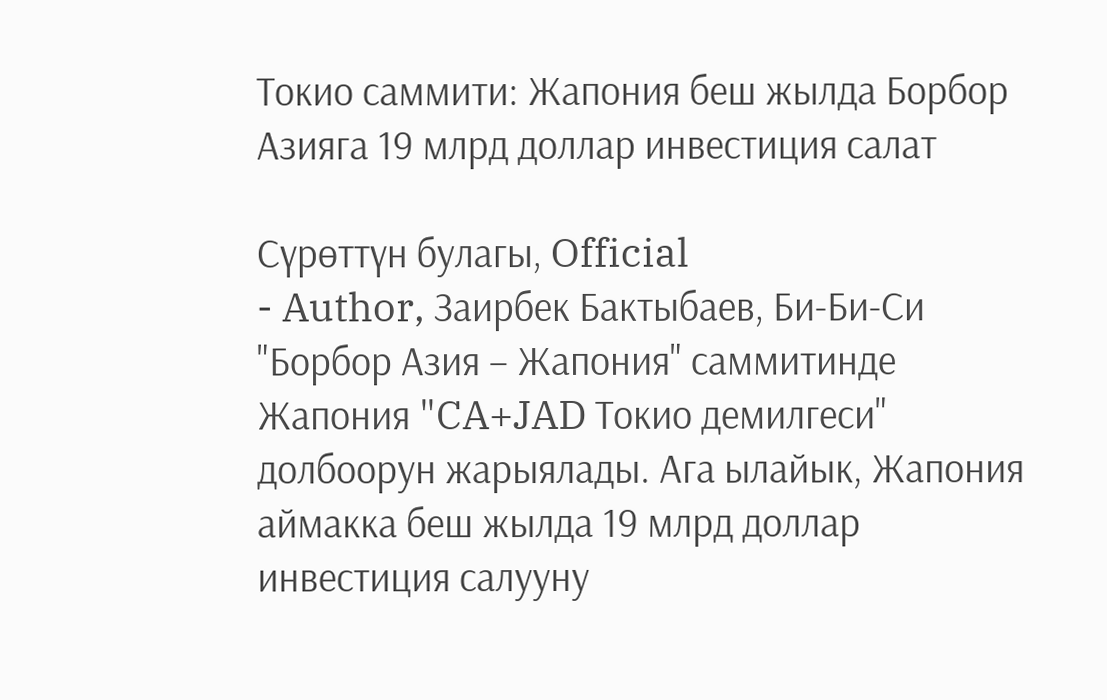Токио саммити: Жапония беш жылда Борбор Азияга 19 млрд доллар инвестиция салат

Сүрөттүн булагы, Official
- Author, Заирбек Бактыбаев, Би-Би-Си
"Борбор Азия – Жапония" саммитинде Жапония "CA+JAD Токио демилгеси" долбоорун жарыялады. Ага ылайык, Жапония аймакка беш жылда 19 млрд доллар инвестиция салууну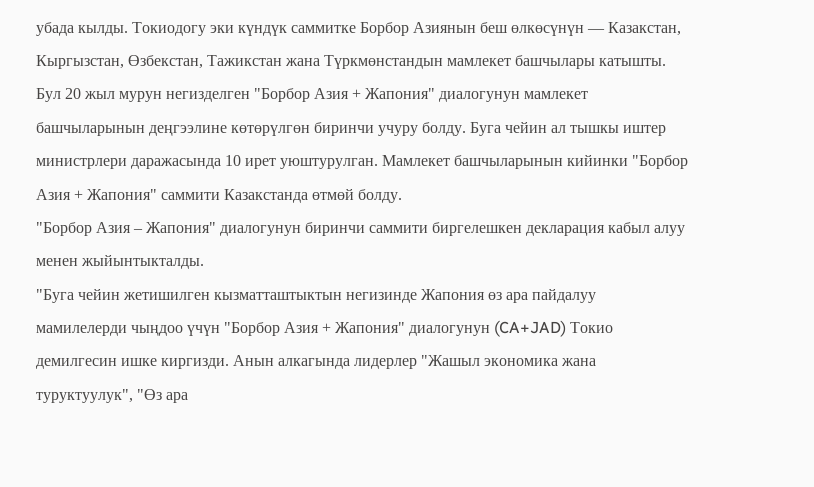убада кылды. Токиодогу эки күндүк саммитке Борбор Азиянын беш өлкөсүнүн — Казакстан, Кыргызстан, Өзбекстан, Тажикстан жана Түркмөнстандын мамлекет башчылары катышты. Бул 20 жыл мурун негизделген "Борбор Азия + Жапония" диалогунун мамлекет башчыларынын деңгээлине көтөрүлгөн биринчи учуру болду. Буга чейин ал тышкы иштер министрлери даражасында 10 ирет уюштурулган. Мамлекет башчыларынын кийинки "Борбор Азия + Жапония" саммити Казакстанда өтмөй болду.
"Борбор Азия – Жапония" диалогунун биринчи саммити биргелешкен декларация кабыл алуу менен жыйынтыкталды.
"Буга чейин жетишилген кызматташтыктын негизинде Жапония өз ара пайдалуу мамилелерди чыңдоо үчүн "Борбор Азия + Жапония" диалогунун (CA+JAD) Токио демилгесин ишке киргизди. Анын алкагында лидерлер "Жашыл экономика жана туруктуулук", "Өз ара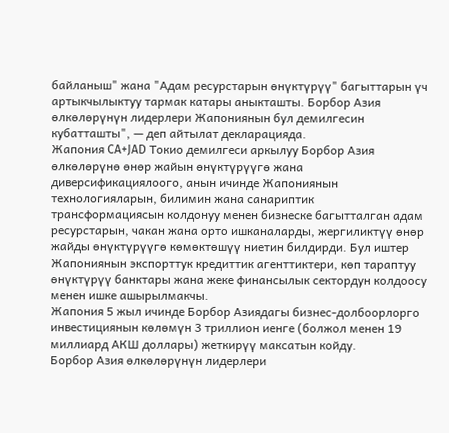байланыш" жана "Адам ресурстарын өнүктүрүү" багыттарын үч артыкчылыктуу тармак катары аныкташты. Борбор Азия өлкөлөрүнүн лидерлери Жапониянын бул демилгесин кубатташты", — деп айтылат декларацияда.
Жапония CA+JAD Токио демилгеси аркылуу Борбор Азия өлкөлөрүнө өнөр жайын өнүктүрүүгө жана диверсификациялоого, анын ичинде Жапониянын технологияларын, билимин жана санариптик трансформациясын колдонуу менен бизнеске багытталган адам ресурстарын, чакан жана орто ишканаларды, жергиликтүү өнөр жайды өнүктүрүүгө көмөктөшүү ниетин билдирди. Бул иштер Жапониянын экспорттук кредиттик агенттиктери, көп тараптуу өнүктүрүү банктары жана жеке финансылык сектордун колдоосу менен ишке ашырылмакчы.
Жапония 5 жыл ичинде Борбор Азиядагы бизнес-долбоорлорго инвестициянын көлөмүн 3 триллион иенге (болжол менен 19 миллиард АКШ доллары) жеткирүү максатын койду.
Борбор Азия өлкөлөрүнүн лидерлери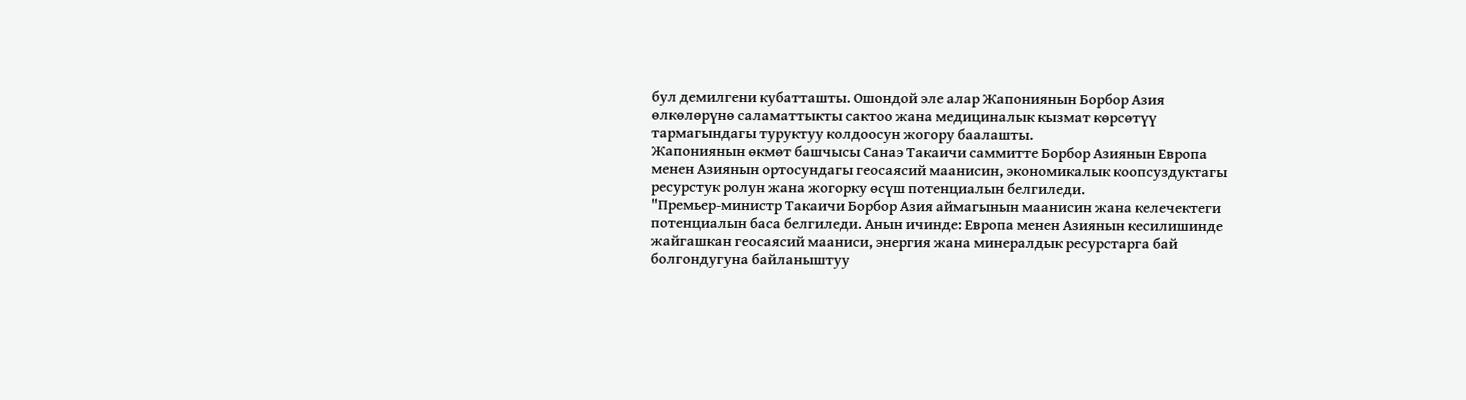бул демилгени кубатташты. Ошондой эле алар Жапониянын Борбор Азия өлкөлөрүнө саламаттыкты сактоо жана медициналык кызмат көрсөтүү тармагындагы туруктуу колдоосун жогору баалашты.
Жапониянын өкмөт башчысы Санаэ Такаичи саммитте Борбор Азиянын Европа менен Азиянын ортосундагы геосаясий маанисин, экономикалык коопсуздуктагы ресурстук ролун жана жогорку өсүш потенциалын белгиледи.
"Премьер-министр Такаичи Борбор Азия аймагынын маанисин жана келечектеги потенциалын баса белгиледи. Анын ичинде: Европа менен Азиянын кесилишинде жайгашкан геосаясий мааниси, энергия жана минералдык ресурстарга бай болгондугуна байланыштуу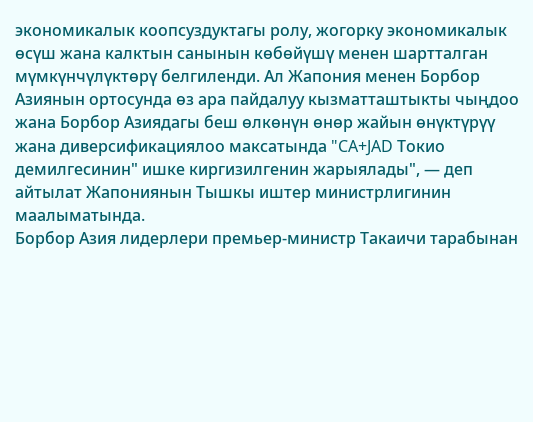экономикалык коопсуздуктагы ролу, жогорку экономикалык өсүш жана калктын санынын көбөйүшү менен шартталган мүмкүнчүлүктөрү белгиленди. Ал Жапония менен Борбор Азиянын ортосунда өз ара пайдалуу кызматташтыкты чыңдоо жана Борбор Азиядагы беш өлкөнүн өнөр жайын өнүктүрүү жана диверсификациялоо максатында "CA+JAD Токио демилгесинин" ишке киргизилгенин жарыялады", — деп айтылат Жапониянын Тышкы иштер министрлигинин маалыматында.
Борбор Азия лидерлери премьер-министр Такаичи тарабынан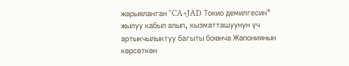жарыяланган "CA+JAD Токио демилгесин" жылуу кабыл алып, кызматташуунун үч артыкчылыктуу багыты боюнча Жапониянын көрсөткөн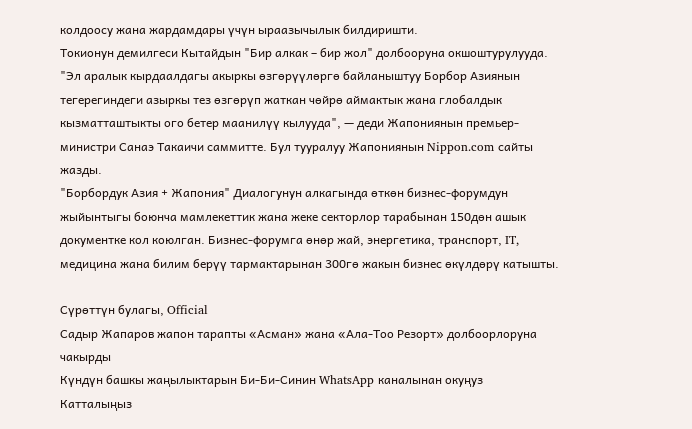колдоосу жана жардамдары үчүн ыраазычылык билдиришти.
Токионун демилгеси Кытайдын "Бир алкак – бир жол" долбооруна окшоштурулууда.
"Эл аралык кырдаалдагы акыркы өзгөрүүлөргө байланыштуу Борбор Азиянын тегерегиндеги азыркы тез өзгөрүп жаткан чөйрө аймактык жана глобалдык кызматташтыкты ого бетер маанилүү кылууда", — деди Жапониянын премьер-министри Санаэ Такаичи саммитте. Бул тууралуу Жапониянын Nippon.com сайты жазды.
"Борбордук Азия + Жапония" Диалогунун алкагында өткөн бизнес-форумдун жыйынтыгы боюнча мамлекеттик жана жеке секторлор тарабынан 150дөн ашык документке кол коюлган. Бизнес-форумга өнөр жай, энергетика, транспорт, IT, медицина жана билим берүү тармактарынан 300гө жакын бизнес өкүлдөрү катышты.

Сүрөттүн булагы, Official
Садыр Жапаров жапон тарапты «Асман» жана «Ала-Тоо Резорт» долбоорлоруна чакырды
Күндүн башкы жаңылыктарын Би-Би-Синин WhatsApp каналынан окуңуз
Катталыңыз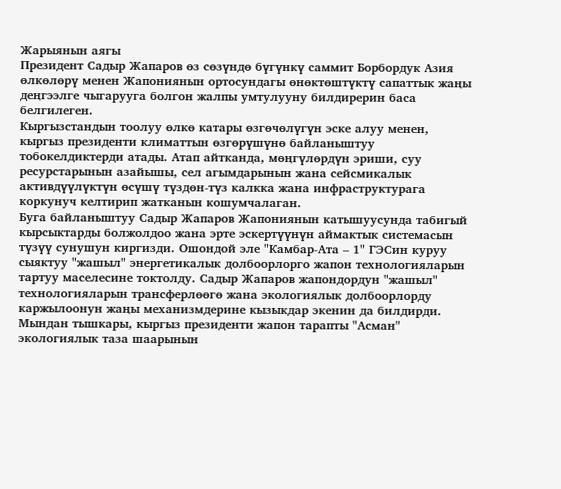Жарыянын аягы
Президент Садыр Жапаров өз сөзүндө бүгүнкү саммит Борбордук Азия өлкөлөрү менен Жапониянын ортосундагы өнөктөштүктү сапаттык жаңы деңгээлге чыгарууга болгон жалпы умтулууну билдирерин баса белгилеген.
Кыргызстандын тоолуу өлкө катары өзгөчөлүгүн эске алуу менен, кыргыз президенти климаттын өзгөрүшүнө байланыштуу тобокелдиктерди атады. Атап айтканда, мөңгүлөрдүн эриши, суу ресурстарынын азайышы, сел агымдарынын жана сейсмикалык активдүүлүктүн өсүшү түздөн-түз калкка жана инфраструктурага коркунуч келтирип жатканын кошумчалаган.
Буга байланыштуу Садыр Жапаров Жапониянын катышуусунда табигый кырсыктарды болжолдоо жана эрте эскертүүнүн аймактык системасын түзүү сунушун киргизди. Ошондой эле "Камбар-Ата – 1" ГЭСин куруу сыяктуу "жашыл" энергетикалык долбоорлорго жапон технологияларын тартуу маселесине токтолду. Садыр Жапаров жапондордун "жашыл" технологияларын трансферлөөгө жана экологиялык долбоорлорду каржылоонун жаңы механизмдерине кызыкдар экенин да билдирди. Мындан тышкары, кыргыз президенти жапон тарапты "Асман" экологиялык таза шаарынын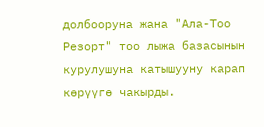долбооруна жана "Ала-Тоо Резорт" тоо лыжа базасынын курулушуна катышууну карап көрүүгө чакырды.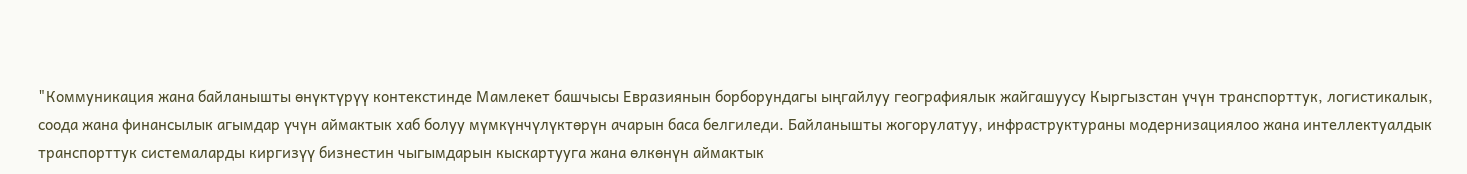"Коммуникация жана байланышты өнүктүрүү контекстинде Мамлекет башчысы Евразиянын борборундагы ыңгайлуу географиялык жайгашуусу Кыргызстан үчүн транспорттук, логистикалык, соода жана финансылык агымдар үчүн аймактык хаб болуу мүмкүнчүлүктөрүн ачарын баса белгиледи. Байланышты жогорулатуу, инфраструктураны модернизациялоо жана интеллектуалдык транспорттук системаларды киргизүү бизнестин чыгымдарын кыскартууга жана өлкөнүн аймактык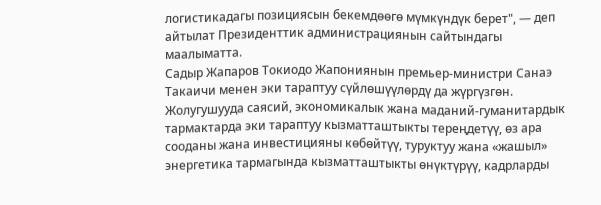логистикадагы позициясын бекемдөөгө мүмкүндүк берет", — деп айтылат Президенттик администрациянын сайтындагы маалыматта.
Садыр Жапаров Токиодо Жапониянын премьер-министри Санаэ Такаичи менен эки тараптуу сүйлөшүүлөрдү да жүргүзгөн. Жолугушууда саясий, экономикалык жана маданий-гуманитардык тармактарда эки тараптуу кызматташтыкты тереңдетүү, өз ара сооданы жана инвестицияны көбөйтүү, туруктуу жана «жашыл» энергетика тармагында кызматташтыкты өнүктүрүү, кадрларды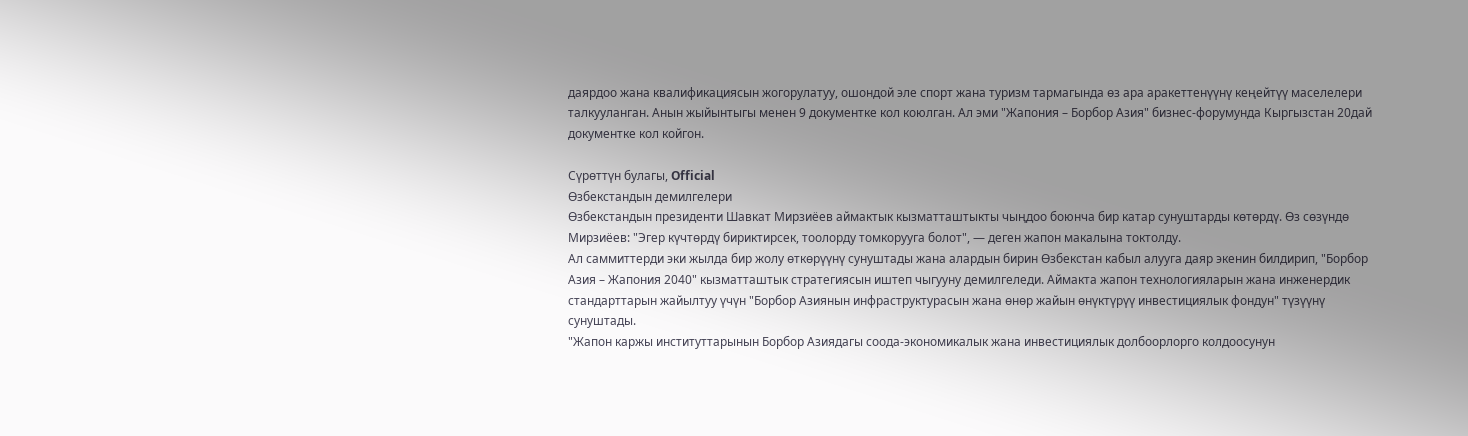даярдоо жана квалификациясын жогорулатуу, ошондой эле спорт жана туризм тармагында өз ара аракеттенүүнү кеңейтүү маселелери талкууланган. Анын жыйынтыгы менен 9 документке кол коюлган. Ал эми "Жапония – Борбор Азия" бизнес-форумунда Кыргызстан 20дай документке кол койгон.

Сүрөттүн булагы, Official
Өзбекстандын демилгелери
Өзбекстандын президенти Шавкат Мирзиёев аймактык кызматташтыкты чыңдоо боюнча бир катар сунуштарды көтөрдү. Өз сөзүндө Мирзиёев: "Эгер күчтөрдү бириктирсек, тоолорду томкорууга болот", — деген жапон макалына токтолду.
Ал саммиттерди эки жылда бир жолу өткөрүүнү сунуштады жана алардын бирин Өзбекстан кабыл алууга даяр экенин билдирип, "Борбор Азия – Жапония 2040" кызматташтык стратегиясын иштеп чыгууну демилгеледи. Аймакта жапон технологияларын жана инженердик стандарттарын жайылтуу үчүн "Борбор Азиянын инфраструктурасын жана өнөр жайын өнүктүрүү инвестициялык фондун" түзүүнү сунуштады.
"Жапон каржы институттарынын Борбор Азиядагы соода-экономикалык жана инвестициялык долбоорлорго колдоосунун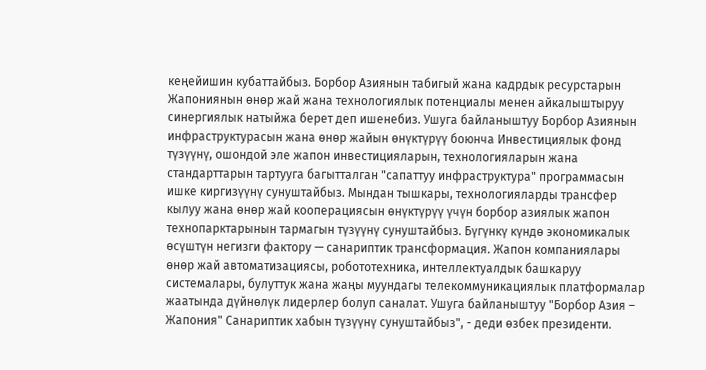кеңейишин кубаттайбыз. Борбор Азиянын табигый жана кадрдык ресурстарын Жапониянын өнөр жай жана технологиялык потенциалы менен айкалыштыруу синергиялык натыйжа берет деп ишенебиз. Ушуга байланыштуу Борбор Азиянын инфраструктурасын жана өнөр жайын өнүктүрүү боюнча Инвестициялык фонд түзүүнү, ошондой эле жапон инвестицияларын, технологияларын жана стандарттарын тартууга багытталган "сапаттуу инфраструктура" программасын ишке киргизүүнү сунуштайбыз. Мындан тышкары, технологияларды трансфер кылуу жана өнөр жай кооперациясын өнүктүрүү үчүн борбор азиялык жапон технопарктарынын тармагын түзүүнү сунуштайбыз. Бүгүнкү күндө экономикалык өсүштүн негизги фактору — санариптик трансформация. Жапон компаниялары өнөр жай автоматизациясы, робототехника, интеллектуалдык башкаруу системалары, булуттук жана жаңы муундагы телекоммуникациялык платформалар жаатында дүйнөлүк лидерлер болуп саналат. Ушуга байланыштуу "Борбор Азия – Жапония" Санариптик хабын түзүүнү сунуштайбыз", - деди өзбек президенти.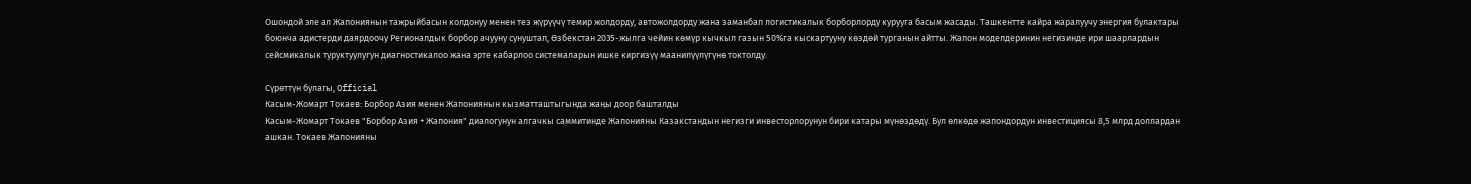Ошондой эле ал Жапониянын тажрыйбасын колдонуу менен тез жүрүүчү темир жолдорду, автожолдорду жана заманбап логистикалык борборлорду курууга басым жасады. Ташкентте кайра жаралуучу энергия булактары боюнча адистерди даярдоочу Регионалдык борбор ачууну сунуштап, Өзбекстан 2035-жылга чейин көмүр кычкыл газын 50%га кыскартууну көздөй турганын айтты. Жапон моделдеринин негизинде ири шаарлардын сейсмикалык туруктуулугун диагностикалоо жана эрте кабарлоо системаларын ишке киргизүү маанилүүлүгүнө токтолду.

Сүрөттүн булагы, Official
Касым-Жомарт Токаев: Борбор Азия менен Жапониянын кызматташтыгында жаңы доор башталды
Касым-Жомарт Токаев "Борбор Азия + Жапония" диалогунун алгачкы саммитинде Жапонияны Казакстандын негизги инвесторлорунун бири катары мүнөздөдү. Бул өлкөдө жапондордун инвестициясы 8,5 млрд доллардан ашкан. Токаев Жапонияны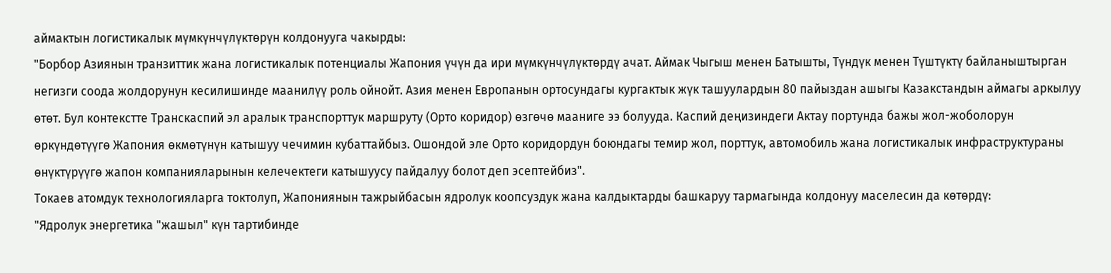аймактын логистикалык мүмкүнчүлүктөрүн колдонууга чакырды:
"Борбор Азиянын транзиттик жана логистикалык потенциалы Жапония үчүн да ири мүмкүнчүлүктөрдү ачат. Аймак Чыгыш менен Батышты, Түндүк менен Түштүктү байланыштырган негизги соода жолдорунун кесилишинде маанилүү роль ойнойт. Азия менен Европанын ортосундагы кургактык жүк ташуулардын 80 пайыздан ашыгы Казакстандын аймагы аркылуу өтөт. Бул контекстте Транскаспий эл аралык транспорттук маршруту (Орто коридор) өзгөчө мааниге ээ болууда. Каспий деңизиндеги Актау портунда бажы жол-жоболорун өркүндөтүүгө Жапония өкмөтүнүн катышуу чечимин кубаттайбыз. Ошондой эле Орто коридордун боюндагы темир жол, порттук, автомобиль жана логистикалык инфраструктураны өнүктүрүүгө жапон компанияларынын келечектеги катышуусу пайдалуу болот деп эсептейбиз".
Токаев атомдук технологияларга токтолуп, Жапониянын тажрыйбасын ядролук коопсуздук жана калдыктарды башкаруу тармагында колдонуу маселесин да көтөрдү:
"Ядролук энергетика "жашыл" күн тартибинде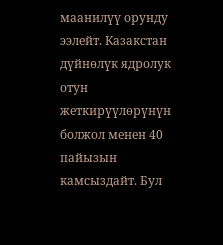маанилүү орунду ээлейт. Казакстан дүйнөлүк ядролук отун жеткирүүлөрүнүн болжол менен 40 пайызын камсыздайт. Бул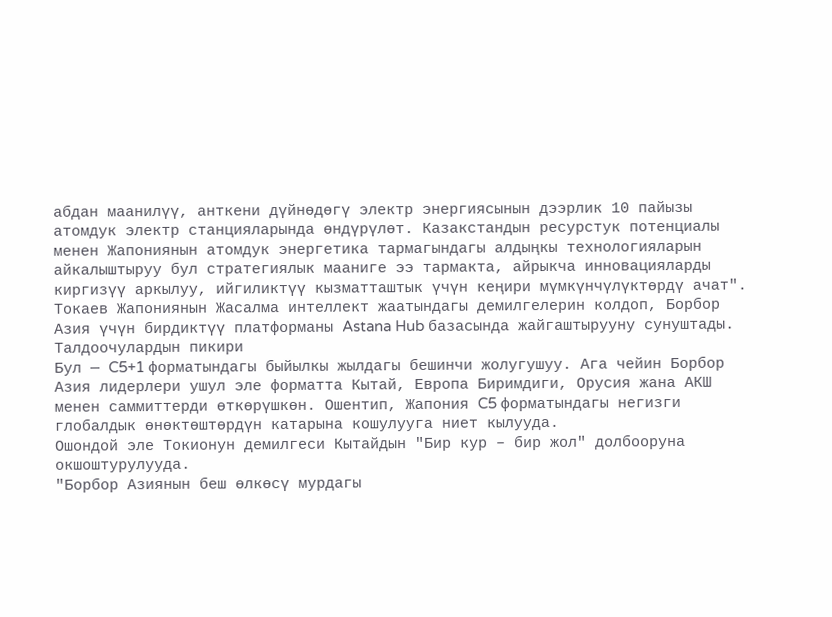абдан маанилүү, анткени дүйнөдөгү электр энергиясынын дээрлик 10 пайызы атомдук электр станцияларында өндүрүлөт. Казакстандын ресурстук потенциалы менен Жапониянын атомдук энергетика тармагындагы алдыңкы технологияларын айкалыштыруу бул стратегиялык мааниге ээ тармакта, айрыкча инновацияларды киргизүү аркылуу, ийгиликтүү кызматташтык үчүн кеңири мүмкүнчүлүктөрдү ачат".
Токаев Жапониянын Жасалма интеллект жаатындагы демилгелерин колдоп, Борбор Азия үчүн бирдиктүү платформаны Astana Hub базасында жайгаштырууну сунуштады.
Талдоочулардын пикири
Бул — C5+1 форматындагы быйылкы жылдагы бешинчи жолугушуу. Ага чейин Борбор Азия лидерлери ушул эле форматта Кытай, Европа Биримдиги, Орусия жана АКШ менен саммиттерди өткөрүшкөн. Ошентип, Жапония C5 форматындагы негизги глобалдык өнөктөштөрдүн катарына кошулууга ниет кылууда.
Ошондой эле Токионун демилгеси Кытайдын "Бир кур – бир жол" долбооруна окшоштурулууда.
"Борбор Азиянын беш өлкөсү мурдагы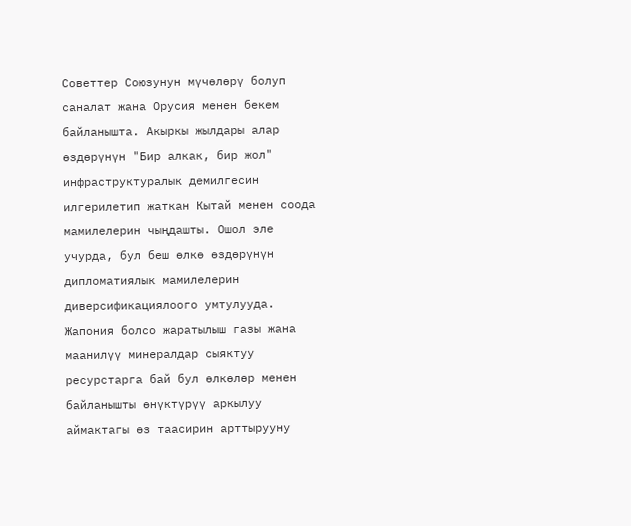Советтер Союзунун мүчөлөрү болуп саналат жана Орусия менен бекем байланышта. Акыркы жылдары алар өздөрүнүн "Бир алкак, бир жол" инфраструктуралык демилгесин илгерилетип жаткан Кытай менен соода мамилелерин чыңдашты. Ошол эле учурда, бул беш өлкө өздөрүнүн дипломатиялык мамилелерин диверсификациялоого умтулууда. Жапония болсо жаратылыш газы жана маанилүү минералдар сыяктуу ресурстарга бай бул өлкөлөр менен байланышты өнүктүрүү аркылуу аймактагы өз таасирин арттырууну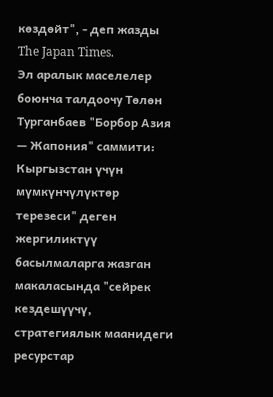көздөйт", - деп жазды The Japan Times.
Эл аралык маселелер боюнча талдоочу Төлөн Турганбаев "Борбор Азия — Жапония" саммити: Кыргызстан үчүн мүмкүнчүлүктөр терезеси" деген жергиликтүү басылмаларга жазган макаласында "сейрек кездешүүчү, стратегиялык маанидеги ресурстар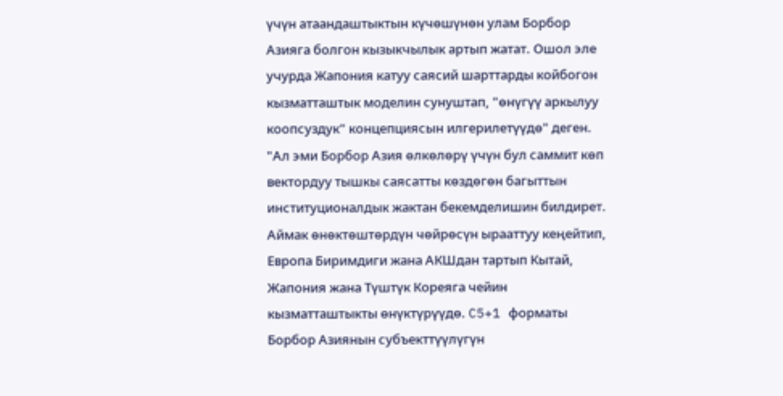үчүн атаандаштыктын күчөшүнөн улам Борбор Азияга болгон кызыкчылык артып жатат. Ошол эле учурда Жапония катуу саясий шарттарды койбогон кызматташтык моделин сунуштап, "өнүгүү аркылуу коопсуздук" концепциясын илгерилетүүдө" деген.
"Ал эми Борбор Азия өлкөлөрү үчүн бул саммит көп вектордуу тышкы саясатты көздөгөн багыттын институционалдык жактан бекемделишин билдирет. Аймак өнөктөштөрдүн чөйрөсүн ырааттуу кеңейтип, Европа Биримдиги жана АКШдан тартып Кытай, Жапония жана Түштүк Кореяга чейин кызматташтыкты өнүктүрүүдө. C5+1 форматы Борбор Азиянын субъекттүүлүгүн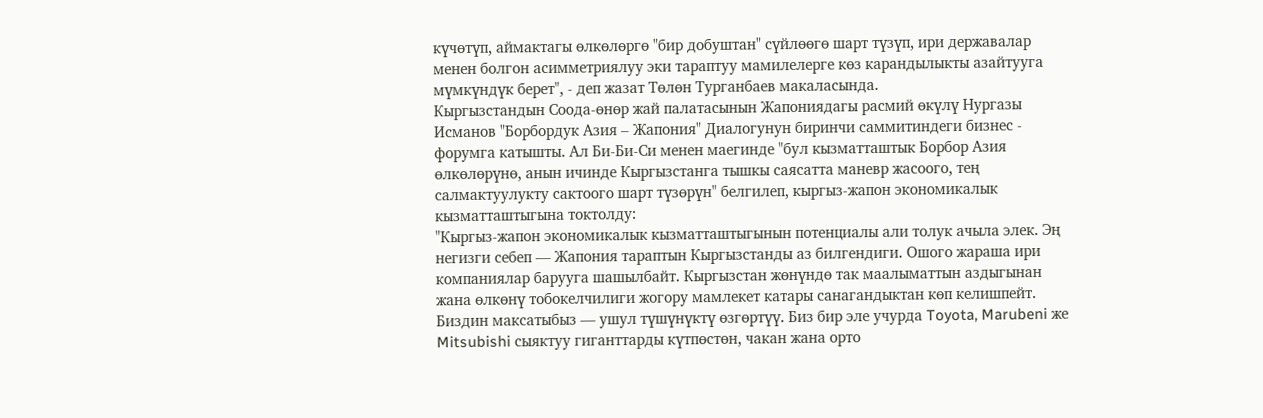күчөтүп, аймактагы өлкөлөргө "бир добуштан" сүйлөөгө шарт түзүп, ири державалар менен болгон асимметриялуу эки тараптуу мамилелерге көз карандылыкты азайтууга мүмкүндүк берет", - деп жазат Төлөн Турганбаев макаласында.
Кыргызстандын Соода-өнөр жай палатасынын Жапониядагы расмий өкүлү Нургазы Исманов "Борбордук Азия – Жапония" Диалогунун биринчи саммитиндеги бизнес - форумга катышты. Ал Би-Би-Си менен маегинде "бул кызматташтык Борбор Азия өлкөлөрүнө, анын ичинде Кыргызстанга тышкы саясатта маневр жасоого, тең салмактуулукту сактоого шарт түзөрүн" белгилеп, кыргыз-жапон экономикалык кызматташтыгына токтолду:
"Кыргыз-жапон экономикалык кызматташтыгынын потенциалы али толук ачыла элек. Эң негизги себеп — Жапония тараптын Кыргызстанды аз билгендиги. Ошого жараша ири компаниялар барууга шашылбайт. Кыргызстан жөнүндө так маалыматтын аздыгынан жана өлкөнү тобокелчилиги жогору мамлекет катары санагандыктан көп келишпейт. Биздин максатыбыз — ушул түшүнүктү өзгөртүү. Биз бир эле учурда Toyota, Marubeni же Mitsubishi сыяктуу гиганттарды күтпөстөн, чакан жана орто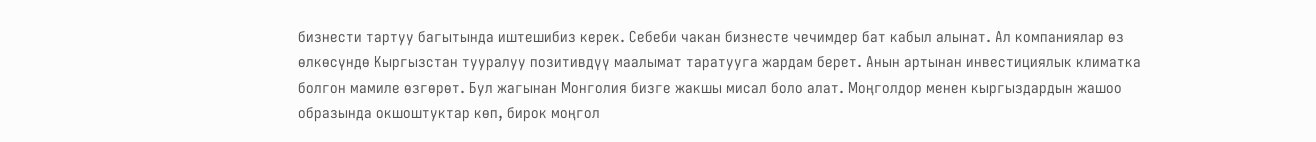бизнести тартуу багытында иштешибиз керек. Себеби чакан бизнесте чечимдер бат кабыл алынат. Ал компаниялар өз өлкөсүндө Кыргызстан тууралуу позитивдүү маалымат таратууга жардам берет. Анын артынан инвестициялык климатка болгон мамиле өзгөрөт. Бул жагынан Монголия бизге жакшы мисал боло алат. Моңголдор менен кыргыздардын жашоо образында окшоштуктар көп, бирок моңгол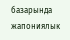базарында жапониялык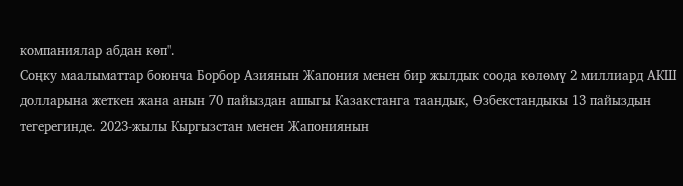компаниялар абдан көп".
Соңку маалыматтар боюнча Борбор Азиянын Жапония менен бир жылдык соода көлөмү 2 миллиард АКШ долларына жеткен жана анын 70 пайыздан ашыгы Казакстанга таандык, Өзбекстандыкы 13 пайыздын тегерегинде. 2023-жылы Кыргызстан менен Жапониянын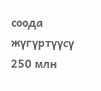соода жүгүртүүсү 250 млн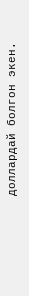доллардай болгон экен.